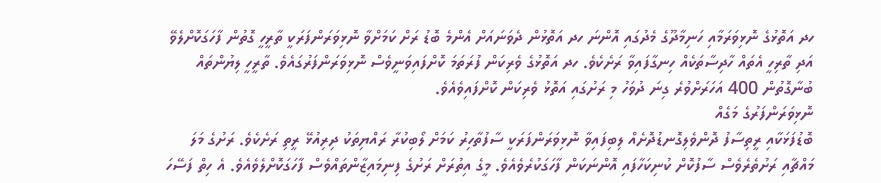ހދ އަތޮޅުގެ ނޮޅިވަރަމާއި ހަނިމާދޫގެ މެދުގައި އޮންނަ ހދ އަތޮޅުން ދެވަނައަށް އެންމެ ބޮޑު ރަށް ކަމަށްވާ ނޮޅިވަރަންފަރަކީ ތާރީހީ ގޮތުން ފާހަގަކޮށްލެވޭ އަދި ތާރިހީ އެތައް ހާދިސާތަކެއް ހިނގާފައިވާ ރަށެކެވެ. ހދ އަތޮޅުގެ ވެރިކަން ފުރަތަމަ ކޮށްފައިވަނީވެސް ނޮޅިވަރަންފަރުގައެވެ. ތާރީހީ ލިޔުންތައް ބުނާގޮތުން 400 އަހަރަށްވުރެ ގިނަ ދުވަހު މި ރަށުގައި އަތޮޅު ވެރިކަން ކޮށްފައިވެއެވެ.
ނޮޅިވަރަންފަރުގެ މަގެއް
ބޮޑުފަޅަކާއި ރީތިސާފު ދޮންވެލިގޮނޑުދޮށެއް ލިބިފައިވާ ނޮޅިވަރަންފަރަކީ ސާފުތާހިރު ކަމަށް ލޯބިކުރާ ރައްޔިތަކު ދިރިއުޅޭ ރީތި ރަށެކެވެ. ރަށުގެ މަލަ މައްޗާއި ރަށުތެރެވެސް ސާފުކޮށް ކުނިކަހާފައި އޮންނަކަން ފާހަގަކުރެވެއެވެ. މީގެ އިތުރަށް ރަށުގެ ފިނިމައިޒާންތައްވެސް ފާހަގަކޮށްލެވެއެވެ. އެ ހިތް ފަސޭހަ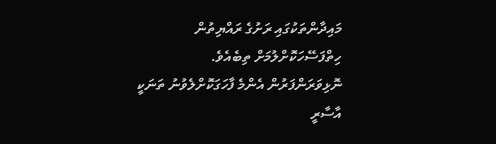މައިދާންތަކުގައި ރަށުގެ ރައްޔިތުން ހިތްފަސޭހަކޮށްލުމަށް ތިބެއެވެ.
ނޮޅިވަރަންފަރުން އެންމެ ފާހަގަކޮށްލެވުނު ތަނަކީ އާސާރީ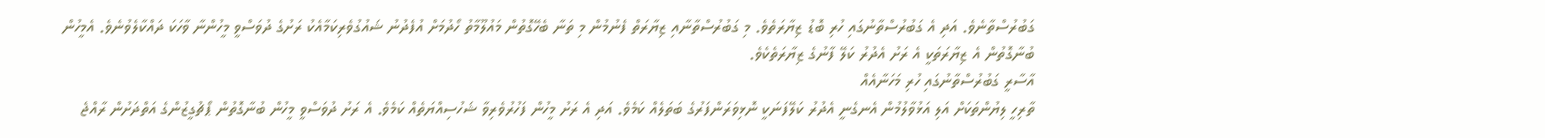ގަބުރުސްތާނެވެ. އަދި އެ ގަބުރުސްތާނުގައި ހުރި ބޮޑު ޒިޔާރަތެވެ. މި ގަބުރުސްތާނާއި ޒިޔާރަތް ފެނުމުން މި ތަނާ ބެހޭގޮތުން މައުލޫމާތު ހޯދުމަށް އުފެދުނު ޝައުގުވެރިކަމާއެކު ރަށުގެ ދުވަސްވީ މީހުންނާ ވާހަކަ ދައްކާލެވުނެވެ. އެމީހުން ބުނާގޮތުން އެ ޒިޔާރަތަކީ އެ ރަށު އެދުރު ކަލޭ ފާނުގެ ޒިޔާރަތެކެވެ.
އާސާރީ ގަބުރުސްތާނުގައި ހުރި މަހަނާއެއް
ތާރިހީ ލިޔުންތަކަށް އަލި އަޅުވާލުމުން އެނގެނީ އެދުރު ކަލޭފަނަކީ ނޮޅިވަރަންފަރުގެ ބަތަލެއް ކަމެވެ. އަދި އެ ރަށު މީހުން ފަހުރުވެރިވާ ޝަހުސިއްޔަތެއް ކަމެވެ. އެ ރަށު ދުވަސްވީ މީހުން ބުނާގޮތުން ޕޯޗުގީޒުންގެ އަތްދަށުން ރާއްޖެ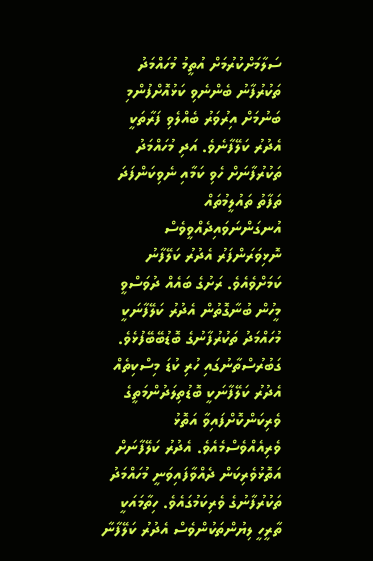ސަލާމަށްކުރުމަށް އުތީމު މުހައްމަދު ތަކުރުފާނު ބެންނެވި ކަޅުއޮށްފުންމި ބަނުމަށް އިރުވަރު ބެއްލެވި ފަރާތަކީ އެދުރު ކަލޭފާނެވެ. އަދި މުހައްމަދު ތަކުރުފާނަށް ހެވި ކަމާއި ނެވިކަންފަދަ ތަފާތު ތައުލީމުތައް އުނގަންނަވައިދެއްވީވެސް ނޮޅިވަރަންފަރު އެދުރު ކަލޭފާނު ކަމަށްވެއެވެ. ރަށުގެ ބައެއް ދުވަސްވީ މީހުން ބުނާގޮތުން އެދުރު ކަލޭފާނަކީ މުހައްމަދު ތަކުރުފާނުގެ ބޮޑުބޭބޭފުޅެވެ.
ގަބުރުސްތާނުގައި ހުރި ކުޑަ މިސްކިތެއް
އެދުރު ކަލޭފާނަކީ ބޮޑުތިލަދުންމަތީގެ ވެރިކަންކޮށްފައިވާ އަތޮޅު ވެރިއެއްވެސްމެއެވެ. އެދުރު ކަލޭފާނަށް އަތޮޅުވެރިކަން ދެއްވާފައިވަނީ މުހައްމަދު ތަކުރުފާނުގެ ވެރިކަމުގައެވެ. ހިތާމައަކީ ތާރީހީ ލިޔުންތަކުންވެސް އެދުރު ކަލޭފާނާ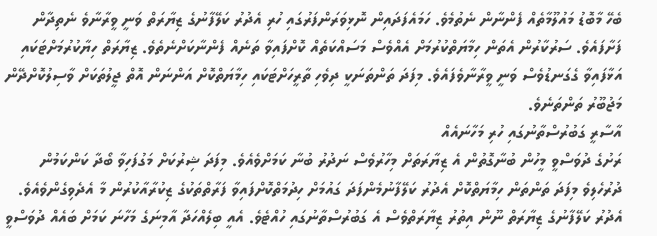ބެހޭ މާބޮޑު މައުލޫމާތެއް ފެންނާން ނެތުމެވެ. ހަމައެފަދައިން ނޮޅިވަރަންފަރުގައި ހުރި އެދުރު ކަލޭފާނުގެ ޒިޔާރަތް ވަނީ ވީރާނާވެ ނެތިދާން ފަށާފައެވެ. ސަރުކާރުން އެތަން ހިމާޔަތްކުރުމަށް އެއްވެސް މަސައްކަތެއް ކޮށްފައިވާ ތަނެއް ފެންނާކަށްނެތެވެ. ޒިޔާރަތް ހިޔާކުރުމަށްޓަކައި އަޅާފައިވާ ގެގަނޑުވެސް ވަނީ ވީރާނާވެފައެވެ. މިފަދަ ތަންތަނަކީ ދިވެހި ތާރީހަށްޓަކައި ހިމާޔަތްކޮށް އަންނަން އޮތް ޖީލުތަކަށް ވާސިލުކޮށްދޭން މަޖުބޫރު ތަންތަނެވެ.
އާސާރީ ގަބުރުސްތާނުގައި ހުރި މަހާނައެއް
ރަށުގެ ދުވަސްވީ މީހުން ބުނާގޮތުން އެ ޒިޔާރަތަށް މިހާރުވެސް ނަދުރު ބުނާ ކަމަށްވެއެވެ. މިފަދަ ޝިރުކަށް މަގުފަހިވާ ބޯދާ ކަންކަމުން ދުރުހެލިވެ މިފަދަ ތަންތަން ހިމާޔަތްކޮށް އެދުރު ކަލޭފާނުމެންފަދަ ގައުމަށް ހިދުމަތްކޮށްފައިވާ ފަރާތްތަކުގެ ޒިކުރާއާކުރުން މާ އެދެވިގެންވެއެވެ.
އެދުރު ކަލޭފާނުގެ ޒިޔާރަތް ނޫން އިތުރު ޒިޔާރަތްވެސް އެ ގަބުރުސްތާނުގައި ހުއްޓެވެ. އެއީ ބިލެއްހަދާ އާމިނަގެ މަހާނަ ކަމަށް ބައެއް ދުވަސްވީ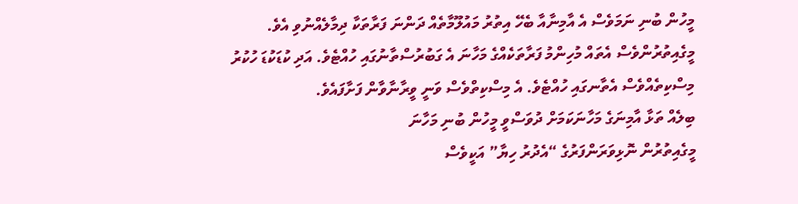މީހުން ބުނި ނަމަވެސް އެ އާމިނާއާ ބެހޭ އިތުރު މައުލޫމާތެއް ދަންނަ ފަރާތަކާ ދިމާލެއްނުވި އެވެ. މީގެއިތުރުންވެސް އެތައް މުހިންމު ފަރާތަކެއްގެ މަހާނަ އެ ގަބުރުސްތާނުގައި ހުއްޓެވެ. އަދި ކުޑަކުޑަ ހުކުރު މިސްކިތެއްވެސް އެތާނގައި ހުއްޓެވެ. އެ މިސްކިތްވެސް ވަނީ ވީރާނާވާން ފަށާފައެވެ.
ބިލެއް ތަޅާ އާމިނަގެ މަހާނަކަމަށް ދުވަސްވީ މީހުން ބުނި މަހާނަ
މީގެއިތުރުން ނޮޅިވަރަންފަރުގެ “އެދުރު ހިޔާ” އަކީވެސް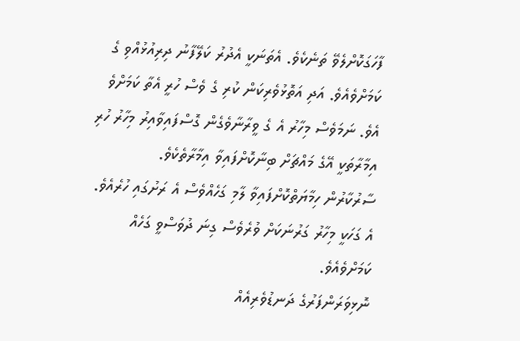ފާހަގަކޮށްލެވޭ ތަނެކެވެ. އެތަނަކީ އެދުރު ކަލޭފާނު ދިރިއުޅުއްވި ގެ ކަމަށްވެއެވެ. އަދި އަތޮޅުވެރިކަން ކުރި ގެ ވެސް ހުރީ އެތާ ކަމަށްވެ އެވެ. ނަމަވެސް މިހާރު އެ ގެ ވީރާނާވެގެން ގޮސްފައިވާއިރު މިހާރު ހުރި އިމާރާތަކީ އޭގެ މައްޗަށް ބިނާކޮށްފައިވާ އިމާރާތެކެވެ.
ސާރުކާރުން ހިމާޔަތްކޮށްފައިވާ ލާމި ގަހެއްވެސް އެ ރަށުގައި ހުރެއެވެ. އެ ގަހަކީ މިހާރު ގަރުނަކަށް ވުރެވެސް ގިނަ ދުވަސްވީ ގަހެއް ކަމަށްވެއެވެ.
ނޮޅިވަރަންފަރުގެ ދަނޑުވެރިއެއް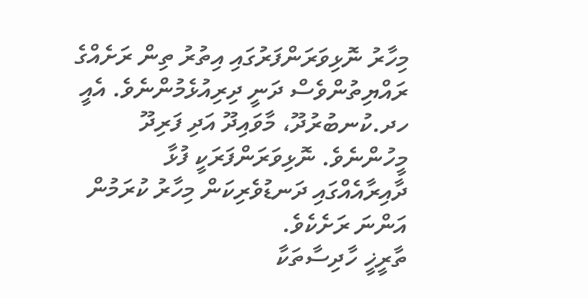މިހާރު ނޮޅިވަރަންފަރުގައި އިތުރު ތިން ރަށެއްގެ ރައްޔިތުންވެސް ދަނީ ދިރިއުޅެމުންނެވެ. އެއީ ހދ.ކުނބުރުދޫ، މާވައިދޫ އަދި ފަރިދޫ މީހުންނެވެ. ނޮޅިވަރަންފަރަކީ ފުޅާ ދާއިރާއެއްގައި ދަނޑުވެރިކަން މިހާރު ކުރަމުން އަންނަ ރަށެކެވެ.
ތާރީޚީ ހާދިސާތަކާ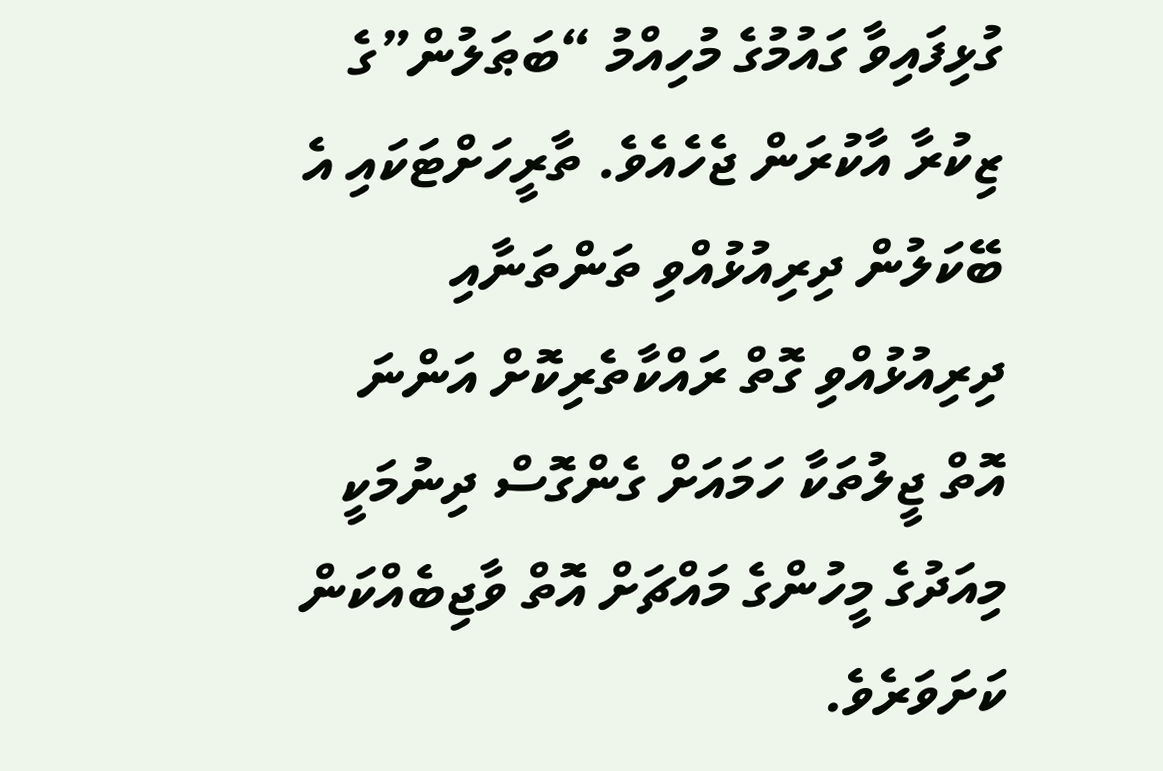ގުޅިފައިވާ ގައުމުގެ މުހިއްމު “ބަޠަލުން”ގެ ޒިކުރާ އާކުރަން ޖެހެއެވެ. ތާރީހަށްޓަކައި އެ ބޭކަލުން ދިރިއުޅުއްވި ތަންތަނާއި ދިރިއުޅުއްވި ގޮތް ރައްކާތެރިކޮށް އަންނަ އޮތް ޖީލުތަކާ ހަމައަށް ގެންގޮސް ދިނުމަކީ މިއަދުގެ މީހުންގެ މައްޗަށް އޮތް ވާޖިބެއްކަން ކަށަވަރެވެ.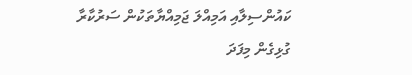ކައުންސިލާއި އަމިއްލަ ޖަމިއްޔާތަކުން ސަރުކާރާ ގުޅިގެން މިފަދަ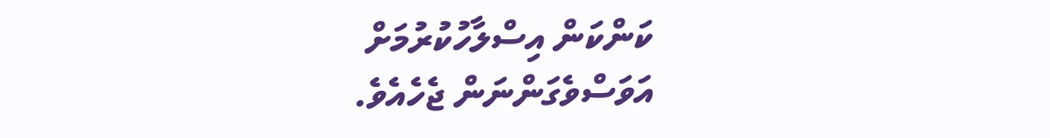ކަންކަން އިސްލާހުކުރުމަށް އަވަސްވެގަންނަން ޖެހެއެވެ.